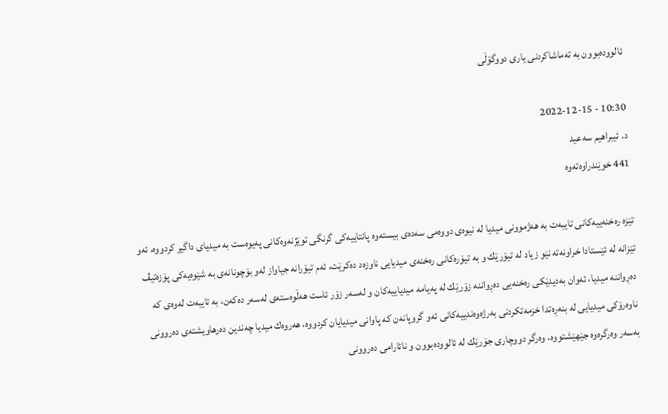ئالووده‌بوون به‌ ته‌ماشاكردنی‌ یاری دووگۆڵی

10:30 - 2022-12-15
د. ئیبراهیم سەعید
441 خوێندراوەتەوە

تێزه‌ ره‌خنه‌ییه‌كانی‌ تایبه‌ت به‌ هه‌ژموونی‌ میدیا له‌ نیوه‌ی‌ دووه‌می‌ سه‌ده‌ی‌ بیسته‌وه‌ پانتاییه‌كی‌ گرنگی‌ توێژنه‌وه‌كانی‌ په‌یوه‌ست به‌ میدیای‌ داگیر كردووه‌، ئه‌و تێزانه‌ له‌ ئێستادا خراونه‌ته‌ نێو زیاد له‌ تیۆرێك و به‌ تیۆره‌كانی‌ ره‌خنه‌ی میدیایی ناوزه‌د ده‌كرێت، ئه‌م تیۆرانه‌ جیاواز له‌و بۆچونانه‌ی‌ به‌ شێوه‌یه‌كی‌ پۆزه‌تیڤ ده‌ڕواننه‌ میدیا، ئه‌وان به‌دیدێكی‌ ره‌خنه‌یی ده‌ڕواننه‌ زۆرێك له‌ په‌یامه‌ میدیاییه‌كان و له‌سه‌ر زۆر ئاست هه‌ڵوه‌سته‌ی‌ له‌سه‌ر ده‌كه‌ن، به‌ تایبه‌ت له‌وه‌ی‌ كه‌ ناوه‌رۆكی‌ میدیایی له‌ بنه‌ڕه‌تدا خزمه‌تكردنی‌ به‌رژه‌وه‌ندییه‌كانی‌ ئه‌و گروپانه‌ن كه‌ پاوانی‌ میدیایان كردووه‌، هه‌روه‌ك میدیا چه‌ندین ده‌رهاویشته‌ی‌ ده‌روونی‌ به‌سه‌ر وه‌رگره‌وه‌ جێهێشتووه‌، وه‌رگر دووچاری‌ جۆرێك له‌ ئالووده‌بوون و نائارامی‌ ده‌روونی‌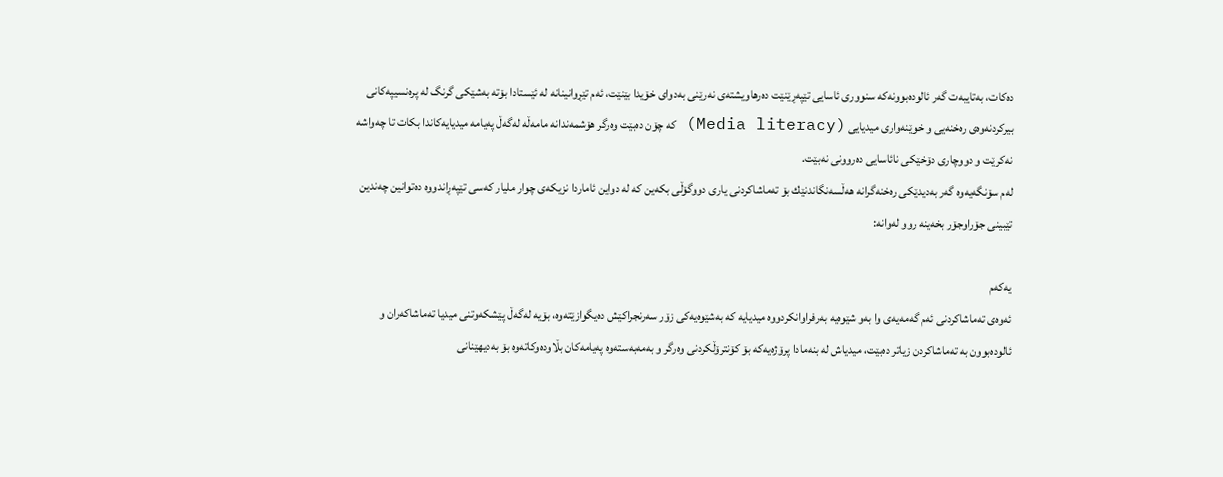ده‌كات، به‌تایبه‌ت گه‌ر ئالوده‌بوونه‌كه‌ سنووری‌ ئاسایی تێپه‌ڕێنێت ده‌رهاویشته‌ی‌ نه‌رێنی‌ به‌دوای‌ خۆیدا بێنێت، ئه‌م تێڕوانینانه‌ له‌ ئێستادا بۆته‌ به‌شێكی‌ گرنگ له‌ پره‌نسیپه‌كانی‌ بیركردنه‌وه‌ی‌ ره‌خنه‌یی و خوێنه‌واری‌ میدیایی (Media literacy) كه‌ چۆن ده‌بێت وه‌رگر هۆشمه‌ندانه‌ مامه‌ڵه‌ له‌گه‌ڵ په‌یامه‌ میدیایه‌كاندا بكات تا چه‌واشه‌ نه‌كرێت و دووچاری‌ دۆخێكی‌ نائاسایی ده‌روونی‌ نه‌بێت.
له‌م سۆنگه‌یه‌وه‌ گه‌ر به‌دیدێكی‌ ره‌خنه‌گرانه‌ هه‌ڵسه‌نگاندنێك بۆ ته‌ماشاكردنی‌ یاری دووگۆڵی بكه‌ین كه‌ له‌ دواین ئاماردا نزیكه‌ی‌ چوار ملیار كه‌سی‌ تێپه‌ڕاندووه‌ ده‌توانین چه‌ندین تێبینی‌ جۆراوجۆر بخەینه‌ روو له‌وانه‌:

یەکەم
ئه‌وه‌ی‌ ته‌ماشاكردنی‌ ئه‌م گه‌مه‌یه‌ی‌ وا به‌و شێوه‌یه‌ به‌رفراوانكردووه‌ میدیایه‌ كه‌ به‌شێوه‌یه‌كی‌ زۆر سه‌رنجراكێش ده‌یگوازێته‌وه‌، بۆیه‌ له‌گه‌ڵ پێشكه‌وتنی‌ میدیا ته‌ماشاكه‌ران و ئالوده‌بوون به‌ ته‌ماشاكردن زیاتر ده‌بێت، میدیاش له‌ بنه‌مادا پرۆژه‌یه‌كه‌ بۆ كۆنترۆڵكردنی‌ وه‌رگر و به‌مه‌به‌سته‌وه‌ په‌یامه‌كان بڵاوده‌وكاته‌وه‌ بۆ به‌دیهێنانی‌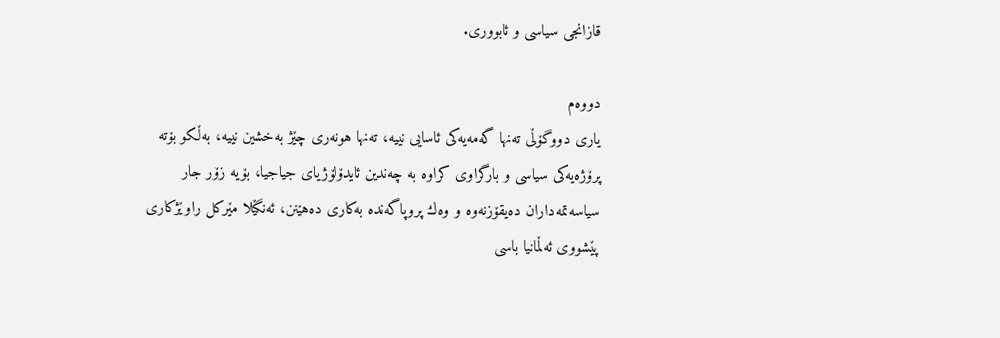قازانجی‌ سیاسی و ئابووری‌.

دووەم
یاری دووگۆڵی ته‌نها گه‌مه‌یه‌كی‌ ئاسایی نییه‌، ته‌نها هونه‌ری‌ چێژ به‌خشین نییه‌، به‌ڵكو بۆته‌ پرۆژه‌یه‌كی‌ سیاسی و بارگراوی‌ كراوه‌ به‌ چه‌ندین ئایدۆلۆژیای‌ جیاجیا، بۆیه‌ زۆر جار سیاسه‌تمه‌داران ده‌یقۆزنه‌وه‌ و وه‌ك پروپاگه‌نده‌ به‌كاری‌ ده‌هێنن، ئه‌نگێلا مێركل راوێژكاری‌ پێشووی‌ ئه‌ڵمانیا باسی‌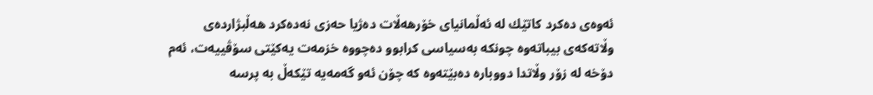ئه‌وه‌ی‌ ده‌كرد‌ كاتێك له‌ ئه‌ڵمانیای‌ خۆرهه‌ڵات ده‌ژیا حه‌زی‌ نه‌ده‌كرد هه‌ڵبژارده‌ی‌ وڵاته‌كه‌ی‌ بیباته‌‌وه‌ چونكه‌ به‌سیاسی‌ كرابوو ده‌چووه‌ خزمه‌ت یه‌كێتی‌ سۆڤییه‌ت، ئه‌م دۆخه‌ له‌ زۆر وڵاتدا دووباره‌ ده‌بێته‌وه‌ كه‌ چۆن ئه‌و گه‌مه‌یه‌ تێكه‌ڵ به‌ پرسه‌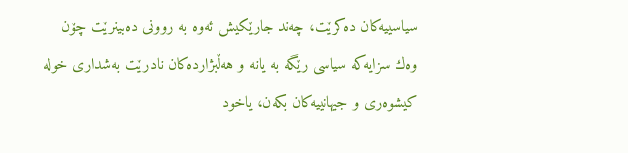سیاسییه‌كان ده‌كرێت، چه‌ند جارێكیش ئه‌وه‌ به‌ روونی‌ ده‌بینرێت چۆن وه‌ك سزایه‌كه‌ سیاسی رێگه‌ به‌ یانه ‌و هه‌ڵبژارده‌كان نادرێت به‌شداری‌ خوله‌ كیشوه‌ری‌ و جیهانییه‌كان بكه‌ن، یاخود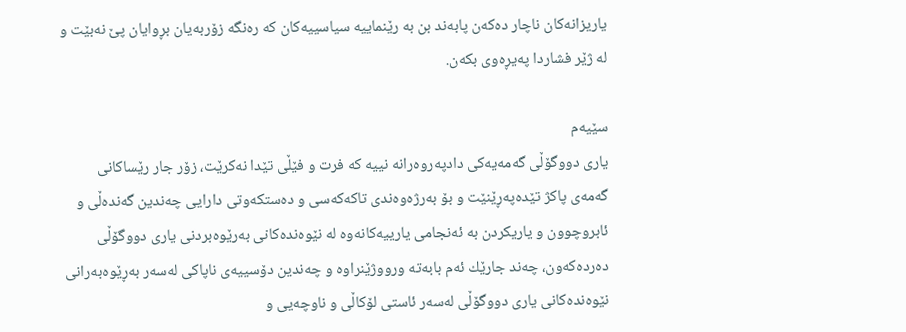یاریزانه‌كان ناچار ده‌كه‌ن پابه‌ند بن به‌ رێنماییه‌ سیاسییه‌كان كه‌ ره‌نگه‌ زۆربه‌یان بڕوایان پێ نه‌بێت و له‌ ژێر فشاردا په‌یڕه‌وی‌ بكه‌ن.

سێیەم
یاری دووگۆڵی گه‌مه‌یه‌كی‌ دادپه‌روه‌رانه‌ نییه‌ كه‌ فرت و فێڵی‌ تێدا نه‌كرێت، زۆر جار رێساكانی‌ گه‌مه‌ی‌ پاكژ تێده‌په‌ڕێنێت و بۆ به‌رژه‌وه‌ندی‌ تاكه‌كه‌سی‌ و ده‌ستكه‌وتی‌ دارایی چه‌ندین گه‌نده‌ڵی‌ و ئابروچوون و یاریكردن به‌ ئه‌نجامی‌ یارییه‌كانه‌وه‌ له‌ نێوه‌نده‌كانی‌ به‌رێوه‌بردنی‌ یاری دووگۆڵی ده‌رده‌كه‌ون، چه‌ند جارێك ئه‌م بابه‌ته‌ ورووژێنراوه ‌و چه‌ندین دۆسییه‌ی‌ ناپاكی‌ له‌سه‌ر به‌ڕێوه‌به‌رانی‌ نێوه‌نده‌كانی‌ یاری دووگۆڵی له‌سه‌ر ئاستی‌ لۆكاڵی‌ و ناوچه‌یی و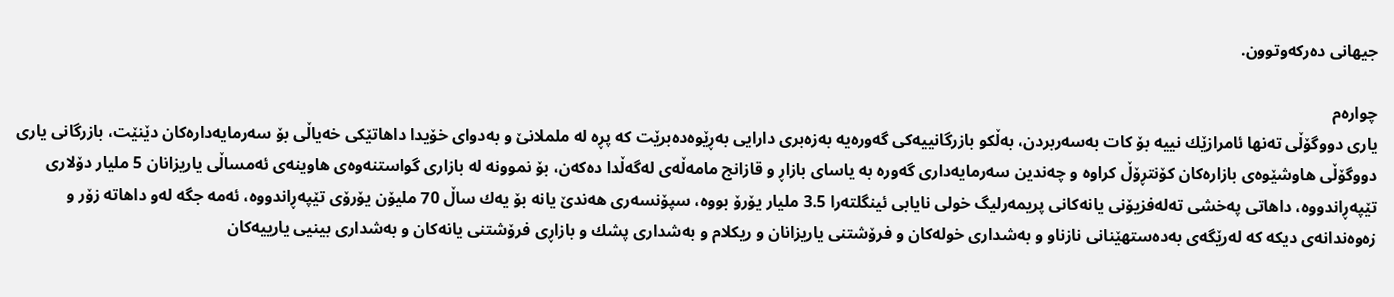جیهانی‌ ده‌ركه‌وتوون.

چوارەم
یاری دووگۆڵی ته‌نها ئامرازێك نییه‌ بۆ كات به‌سه‌ربردن، به‌ڵكو بازرگانییه‌كی‌ گه‌وره‌یە به‌زه‌بری‌ دارایی به‌ڕێوه‌ده‌برێت كه‌ پڕه‌ له‌ ململانێ و به‌دوای‌ خۆیدا داهاتێكی‌ خه‌یاڵی‌ بۆ سه‌رمایه‌داره‌كان دێنێت، بازرگانی‌ یاری دووگۆڵی هاوشێوه‌ی بازاره‌كان كۆنتڕۆڵ كراوه ‌و چه‌ندین سه‌رمایه‌داری‌ گه‌وره‌ به‌ یاسای‌ بازاڕ و قازانج مامه‌ڵه‌ی‌ له‌گه‌ڵدا ده‌كه‌ن، بۆ نموونه‌ له‌ بازاری‌ گواستنه‌وه‌ی‌ هاوینه‌ی‌ ئه‌مساڵی‌ یاریزانان 5 ملیار دۆلاری‌ تێپه‌ڕاندووه‌، داهاتی‌ په‌خشی‌ ته‌له‌فزیۆنی‌ یانه‌كانی‌ پریمه‌رلیگ خولی‌ نایابی‌ ئینگلته‌را 3.5 ملیار یۆرۆ بووه‌، سپۆنسه‌ری‌ هه‌ندێ یانه‌ بۆ یه‌ك ساڵ 70 ملیۆن یۆرۆی‌ تێپه‌ڕاندووه‌، ئه‌مه‌ جگه‌ له‌و داهاته‌ زۆر و زه‌وه‌ندانه‌ی‌ دیكه‌ كه‌ له‌رێگه‌ی به‌ده‌ستهێنانی‌ نازناو و به‌شداری‌ خوله‌كان و فرۆشتنی‌ یاریزانان و ریكلام و به‌شداری‌ پشك و بازاڕی‌ فرۆشتنی‌ یانه‌كان و به‌شداری‌ بینیی‌ یارییه‌كان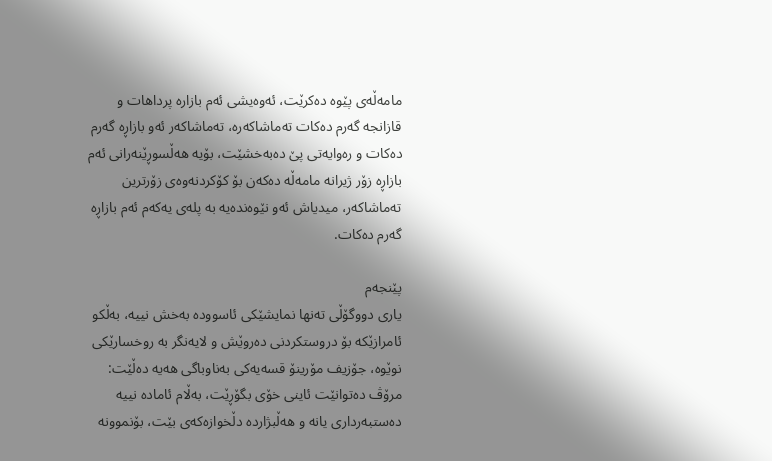مامه‌ڵه‌ی‌ پێوه‌ ده‌كرێت، ئه‌وه‌یشی‌ ئه‌م بازاره‌ پرداهات و قازانجه‌ گه‌رم ده‌كات ته‌ماشاكه‌ره‌، ته‌ماشاكه‌ر ئه‌و بازاڕه‌ گه‌رم ده‌كات و ره‌وایه‌تی‌ پێ ده‌به‌خشێت، بۆیه‌ هه‌ڵسوڕێنه‌رانی‌ ئه‌م بازاڕه‌ زۆر ژیرانه‌ مامه‌ڵه‌ ده‌كه‌ن بۆ كۆكردنه‌وه‌ی‌ زۆرترین ته‌ماشاكه‌ر، میدیاش ئه‌و نێوه‌نده‌یه‌‌ بە پله‌ی‌ یه‌كه‌م ئه‌م بازاڕه‌ گه‌رم ده‌كات.

پێنجەم
یاری دووگۆڵی ته‌نها نمایشێكی‌ ئاسووده‌ به‌خش نییه‌، به‌ڵكو ئامرازێكه‌ بۆ دروستكردنی‌ ده‌روێش و لایەنگر به‌ روخسارێكی‌ نوێوه‌، جۆزیف مۆرینۆ قسه‌یه‌كی‌ به‌ناوباگی‌ هه‌یه‌ ده‌ڵێت: مرۆڤ ده‌توانێت ئاینی‌ خۆی‌ بگۆڕێت، به‌ڵام ئاماده‌ نییه‌ ده‌ستبه‌رداری‌ یانه‌ و هه‌ڵبژارده‌ دڵخوازە‌كه‌ی‌ بێت، بۆنموونه‌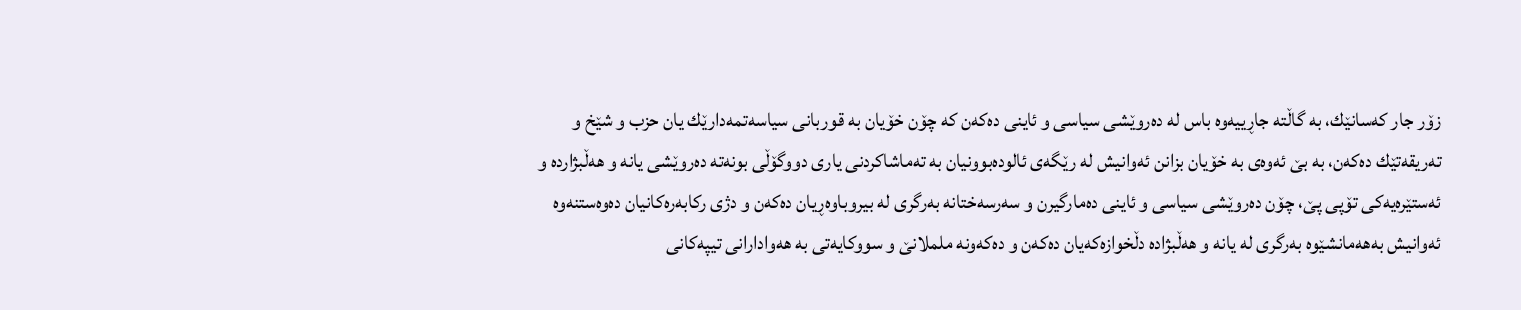زۆر جار كه‌سانێك، به‌ گاڵته‌ جاڕییه‌وه‌ باس له‌ ده‌روێشی‌ سیاسی و ئاینی‌ ده‌كه‌ن كه‌ چۆن خۆیان به‌ قوربانی‌ سیاسه‌تمه‌دارێك یان حزب و شێخ و ته‌ریقه‌تێك ده‌كه‌ن، به‌ بێ ئه‌وه‌ی‌ به‌ خۆیان بزانن ئه‌وانیش له‌ رێگه‌ی‌ ئالوده‌بوونیان به‌ ته‌ماشاكردنی‌ یاری دووگۆڵی بونه‌ته‌ ده‌روێشی‌ یانه‌ و هه‌ڵبژارده ‌و ئه‌ستێره‌یه‌كی‌ تۆپی پێ، چۆن ده‌روێشی‌ سیاسی و ئاینی‌ ده‌مارگیرن و سه‌رسه‌ختانه‌ به‌رگری‌ له‌ بیروباوه‌ڕیان ده‌كه‌ن و دژی‌ ركابه‌ره‌كانیان ده‌وەستنه‌وه‌ ئه‌وانیش به‌هه‌مانشێوه‌ به‌رگری‌ له‌ یانه‌ و هه‌ڵبژاده‌ دڵخوازه‌كه‌یان ده‌كه‌ن و ده‌كه‌ونه‌ ململانێ و سووكایه‌تی‌ به‌ هه‌وادارانی‌ تیپه‌كانی‌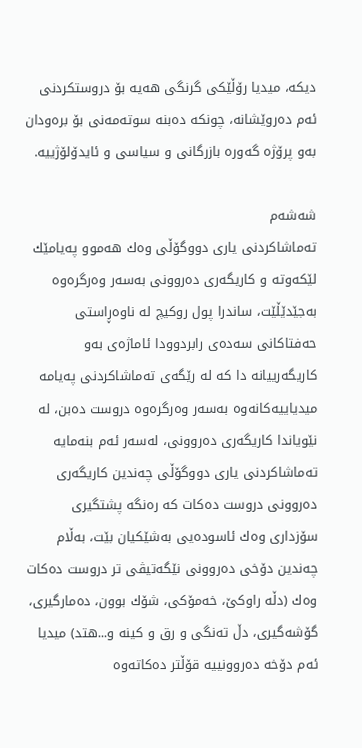دیكه‌، میدیا رۆڵێكی‌ گرنگی‌ هه‌یه‌ بۆ دروستكردنی‌ ئه‌م ده‌روێشانه‌، چونكه‌ ده‌بنه‌ سوته‌مه‌نی‌ بۆ بره‌ودان به‌و پرۆژه‌ گه‌وره‌ بازرگانی‌ و سیاسی و ئایدۆلۆژییه‌.

شەشەم
ته‌ماشاكردنی‌ یاری دووگۆڵی وه‌ك هه‌موو په‌یامێك لێكه‌وته ‌و كاریگه‌ری‌ ده‌روونی‌ به‌سه‌ر وه‌رگره‌وه‌ به‌جێدێڵێت، ساندرا پول روكیچ له‌ ناوه‌ڕاستی‌ حه‌فتاكانی‌ سه‌ده‌ی‌ رابردوودا ئاماژه‌ی‌ به‌و كاریگه‌رییانه‌ دا‌ کە له‌ رێگه‌ی‌ ته‌ماشاكردنی‌ په‌یامه‌ میدیاییه‌كانه‌وه‌ به‌سه‌ر وه‌رگره‌وه‌ دروست ده‌بن، له‌ نێویاندا كاریگه‌ری‌ ده‌روونی‌، له‌سه‌ر ئه‌م بنه‌مایه‌ ته‌ماشاكردنی‌ یاری دووگۆڵی چه‌ندین كاریگه‌ری ده‌روونی‌ دروست ده‌كات كه‌ ره‌نگه‌ پشتگیری‌ سۆزداری‌ وه‌ك ئاسوده‌یی به‌شێكیان بێت، به‌ڵام چه‌ندین دۆخی‌ ده‌روونی‌ نێگه‌تیڤی‌ تر دروست ده‌كات وه‌ك (دڵه‌ راوكێ، خه‌مۆكی‌، شۆك بوون، ده‌مارگیری‌، گۆشه‌گیری‌، دڵ ته‌نگی‌ و رق و كینه‌ و...هتد) میدیا ئه‌م دۆخه‌ ده‌روونییه‌ قۆڵتر ده‌كاته‌وه‌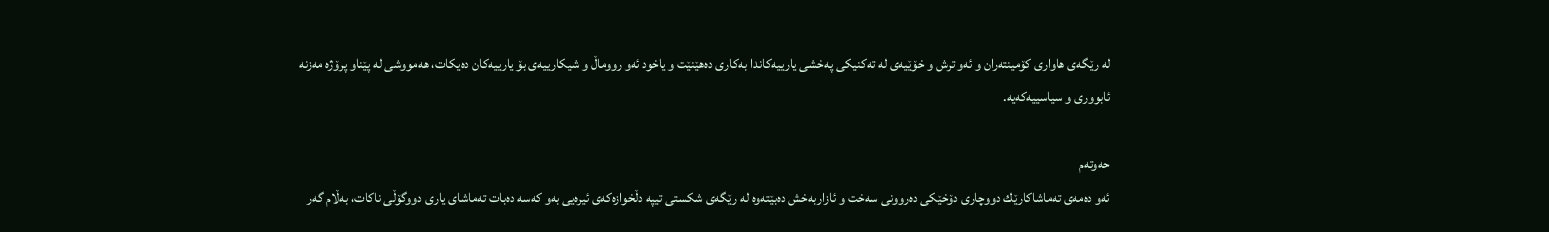له ‌رێگه‌ی‌ هاواری‌ كۆمینته‌ران و ئه‌و ترش و خۆێیه‌ی‌ له‌ ته‌كنیكی‌ په‌خشی‌ یارییه‌كاندا به‌كاری‌ ده‌هێنێت و یاخود ئه‌و رووماڵ و شیكارییه‌ی‌ بۆ یارییه‌كان ده‌یكات، هه‌مووشی‌ له‌ پێناو پرۆژه‌ مه‌زنه‌ ئابووری‌ و سیاسییه‌كەیە‌.

حەوتەم
ئه‌و ده‌مه‌ی‌ ته‌ماشاكارێك دووچاری‌ دۆخێكی‌ ده‌روونی‌ سه‌خت و ئازاربه‌خش ده‌بێته‌وه‌ له‌ رێگه‌ی‌ شكستی‌ تیپه‌ دڵخوازه‌كه‌ی‌ ئیره‌یی به‌و كه‌سه‌ ده‌بات ته‌ماشای‌ یاری دووگۆڵی ناكات، به‌ڵام گه‌ر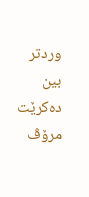وردتر بین ده‌كرێت مرۆڤ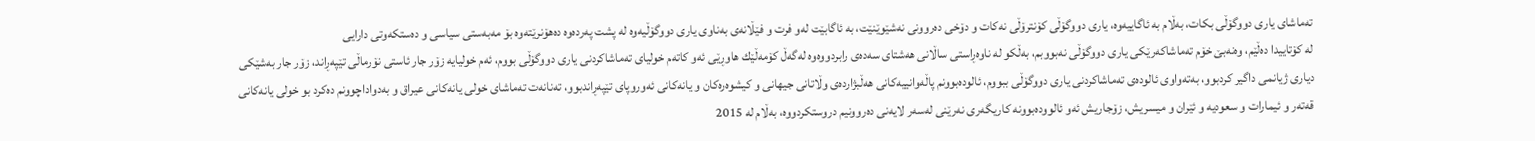ته‌ماشای‌ یاری دووگۆڵی بكات، به‌ڵام به‌ ئاگاییه‌وه‌، یاری دووگۆڵی كۆنترۆڵی‌ نه‌كات و دۆخی‌ ده‌روونی‌ نه‌شێوێنێت، به ‌ئاگابێت له‌و فرت و فێڵانه‌ی‌ به‌ناوی‌ یاری دووگۆڵیه‌وه‌ له‌ پشت په‌رده‌وه‌ ده‌هۆنرێته‌وه‌ بۆ مه‌به‌ستی‌ سیاسی و ده‌ستكه‌وتی‌ دارایی
له‌ كۆتاییدا ده‌ڵێم، وه‌نه‌بێ خۆم ته‌ماشاكه‌رێكی‌ یاری دووگۆڵی نه‌بووبم، به‌ڵكو له‌ ناوه‌ڕاستی‌ ساڵانی‌ هه‌شتای‌ سه‌ده‌ی‌ رابردووه‌وه‌ له‌گه‌ڵ كۆمه‌ڵێك هاوڕێی‌ ئه‌و كاته‌م خولیای‌ ته‌ماشاكردنی‌ یاری دووگۆڵی بووم، ئه‌م خولیایه‌ زۆر جار ئاستی‌ نۆرماڵی‌ تێپه‌ڕاند، زۆر جار به‌شێكی‌ دیاری‌ ژیانمی‌ داگیر ‌كردبوو، بەتەواوی ئالوده‌ی‌ ته‌ماشاكردنی‌ یاری دووگۆڵی ببووم، ئالوده‌بوونم پاڵه‌وانییه‌كانی‌ هه‌ڵبژارده‌ی‌ وڵاتانی‌ جیهانی‌ و كیشوه‌ره‌كان و یانه‌كانی‌ ئه‌وروپای‌ تێپه‌ڕاندبوو، ته‌نانه‌ت ته‌ماشای‌ خولی‌ یانه‌كانی‌ عیراق و به‌دواداچوونم ده‌كرد بو خولی‌ یانه‌كانی‌ قه‌ته‌ر و ئیمارات و سعودیه ‌و ئێران و میسریش، زۆجاریش ئه‌و ئالوودەبوونه‌ كاریگه‌ری‌ نه‌رێنی‌ له‌سه‌ر لایه‌نی‌ ده‌روونیم دروستكردووە، به‌ڵام له‌ 2015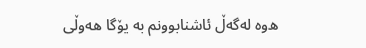ه‌وه‌ لەگەڵ ئاشنابوونم بە یۆگا هه‌وڵی‌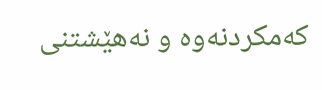كه‌مكردنه‌وه‌ و نەهێشتنی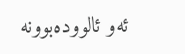ئه‌و ئالوو‌دەبوونه‌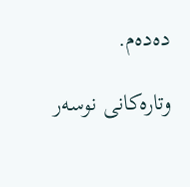ده‌ده‌م.

وتارەکانی نوسەر